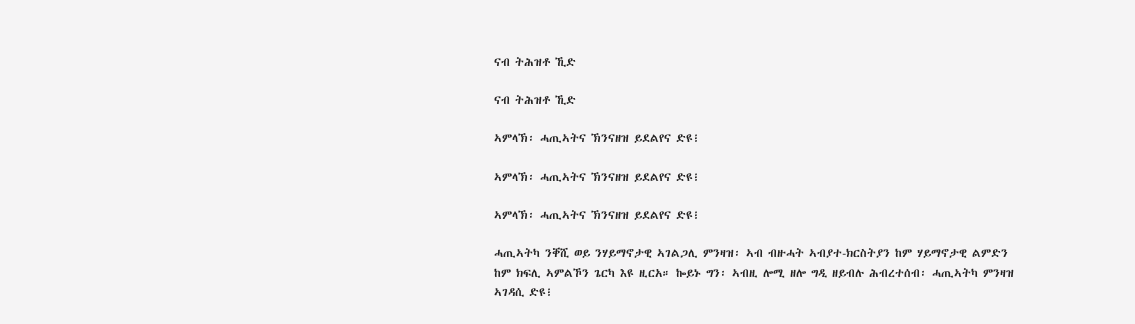ናብ ትሕዝቶ ኺድ

ናብ ትሕዝቶ ኺድ

ኣምላኽ፡ ሓጢኣትና ኽንናዘዝ ይደልየና ድዩ፧

ኣምላኽ፡ ሓጢኣትና ኽንናዘዝ ይደልየና ድዩ፧

ኣምላኽ፡ ሓጢኣትና ኽንናዘዝ ይደልየና ድዩ፧

ሓጢኣትካ ንቐሺ ወይ ንሃይማኖታዊ ኣገልጋሊ ምንዛዝ፡ ኣብ ብዙሓት ኣብያተ-ክርስትያን ከም ሃይማኖታዊ ልምድን ከም ክፍሊ ኣምልኾን ጌርካ እዩ ዚርአ። ኰይኑ ግን፡ ኣብዚ ሎሚ ዘሎ ግዲ ዘይብሉ ሕብረተሰብ፡ ሓጢኣትካ ምንዛዝ ኣገዳሲ ድዩ፧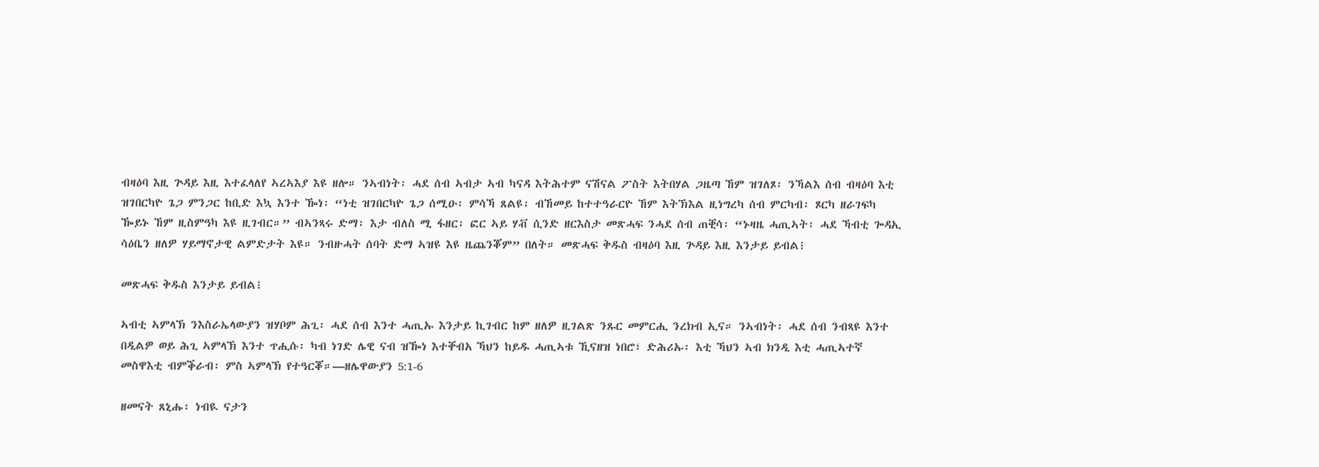ብዛዕባ እዚ ጕዳይ እዚ እተፈላለየ ኣረኣእያ እዩ ዘሎ። ንኣብነት፡ ሓደ ሰብ ኣብታ ኣብ ካናዳ እትሕተም ናሽናል ፖስት እትበሃል ጋዜጣ ኸም ዝገለጾ፡ ንኻልእ ሰብ ብዛዕባ እቲ ዝገበርካዮ ጌጋ ምንጋር ከቢድ እኳ እንተ ዀነ፡ “ነቲ ዝገበርካዮ ጌጋ ሰሚዑ፡ ምሳኻ ጸልዩ፡ ብኸመይ ከተተዓራርዮ ኸም እትኽእል ዚነግረካ ሰብ ምርካብ፡ ጾርካ ዘራገፍካ ዀይኑ ኸም ዚስምዓካ እዩ ዚገብር።” ብኣንጻሩ ድማ፡ እታ ብለስ ሚ ፋዘር፡ ፎር ኣይ ሃቭ ሲንድ ዘርእስታ መጽሓፍ ንሓደ ሰብ ጠቒሳ፡ “ኑዛዜ ሓጢኣት፡ ሓደ ኻብቲ ጐዳኢ ሳዕቤን ዘለዎ ሃይማኖታዊ ልምድታት እዩ። ንብዙሓት ሰባት ድማ ኣዝዩ እዩ ዜጨንቖም” በለት። መጽሓፍ ቅዱስ ብዛዕባ እዚ ጕዳይ እዚ እንታይ ይብል፧

መጽሓፍ ቅዱስ እንታይ ይብል፧

ኣብቲ ኣምላኽ ንእስራኤላውያን ዝሃቦም ሕጊ፡ ሓደ ሰብ እንተ ሓጢኡ እንታይ ኪገብር ከም ዘለዎ ዚገልጽ ንጹር መምርሒ ንረክብ ኢና። ንኣብነት፡ ሓደ ሰብ ንብጻዩ እንተ በዲልዎ ወይ ሕጊ ኣምላኽ እንተ ጥሒሱ፡ ካብ ነገድ ሌዊ ናብ ዝዀነ እተቐብአ ኻህን ከይዱ ሓጢኣቱ ኺናዘዝ ነበሮ፣ ድሕሪኡ፡ እቲ ኻህን ኣብ ክንዲ እቲ ሓጢኣተኛ መስዋእቲ ብምቕራብ፡ ምስ ኣምላኽ የተዓርቖ።—ዘሌዋውያን 5:1-6

ዘመናት ጸኒሑ፡ ነብዪ ናታን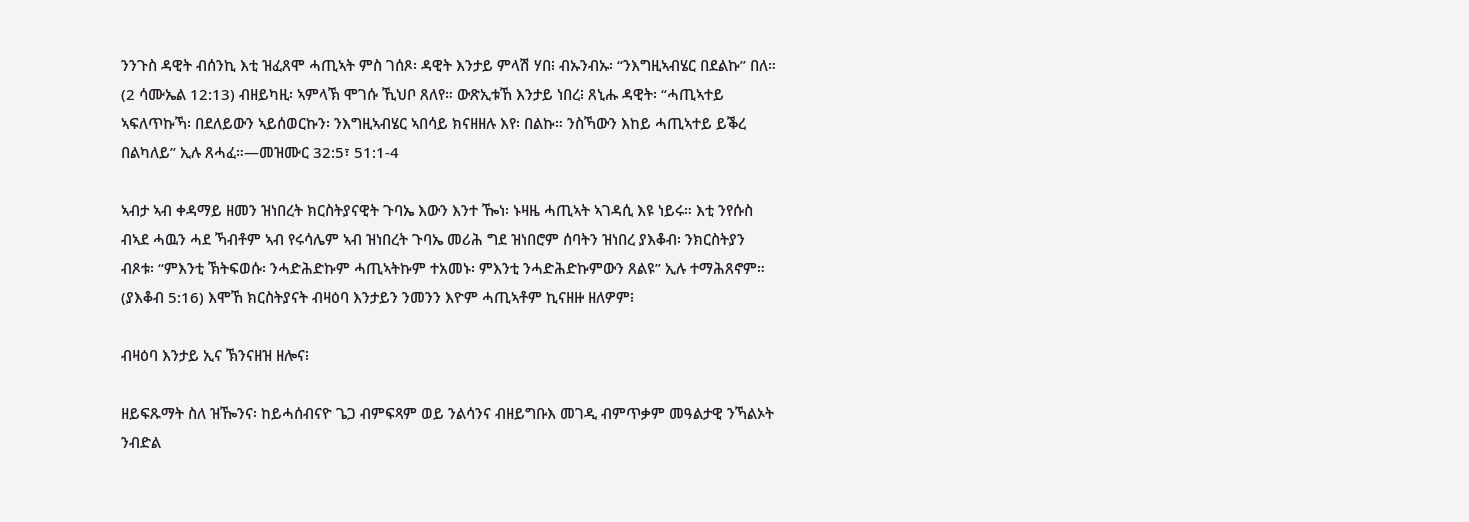ንንጉስ ዳዊት ብሰንኪ እቲ ዝፈጸሞ ሓጢኣት ምስ ገሰጾ፡ ዳዊት እንታይ ምላሽ ሃበ፧ ብኡንብኡ፡ “ንእግዚኣብሄር በደልኩ” በለ። (2 ሳሙኤል 12:13) ብዘይካዚ፡ ኣምላኽ ሞገሱ ኺህቦ ጸለየ። ውጽኢቱኸ እንታይ ነበረ፧ ጸኒሑ ዳዊት፡ “ሓጢኣተይ ኣፍለጥኩኻ፡ በደለይውን ኣይሰወርኩን፡ ንእግዚኣብሄር ኣበሳይ ክናዘዘሉ እየ፡ በልኩ። ንስኻውን እከይ ሓጢኣተይ ይቕረ በልካለይ” ኢሉ ጸሓፈ።—መዝሙር 32:5፣ 51:1-4

ኣብታ ኣብ ቀዳማይ ዘመን ዝነበረት ክርስትያናዊት ጉባኤ እውን እንተ ዀነ፡ ኑዛዜ ሓጢኣት ኣገዳሲ እዩ ነይሩ። እቲ ንየሱስ ብኣደ ሓዉን ሓደ ኻብቶም ኣብ የሩሳሌም ኣብ ዝነበረት ጉባኤ መሪሕ ግደ ዝነበሮም ሰባትን ዝነበረ ያእቆብ፡ ንክርስትያን ብጾቱ፡ “ምእንቲ ኽትፍወሱ፡ ንሓድሕድኩም ሓጢኣትኩም ተአመኑ፡ ምእንቲ ንሓድሕድኩምውን ጸልዩ” ኢሉ ተማሕጸኖም። (ያእቆብ 5:16) እሞኸ ክርስትያናት ብዛዕባ እንታይን ንመንን እዮም ሓጢኣቶም ኪናዘዙ ዘለዎም፧

ብዛዕባ እንታይ ኢና ኽንናዘዝ ዘሎና፧

ዘይፍጹማት ስለ ዝዀንና፡ ከይሓሰብናዮ ጌጋ ብምፍጻም ወይ ንልሳንና ብዘይግቡእ መገዲ ብምጥቃም መዓልታዊ ንኻልኦት ንብድል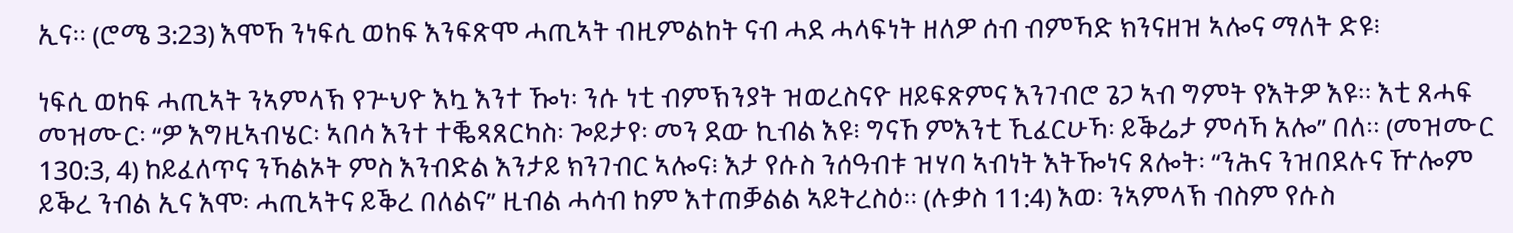ኢና። (ሮሜ 3:23) እሞኸ ንነፍሲ ወከፍ እንፍጽሞ ሓጢኣት ብዚምልከት ናብ ሓደ ሓላፍነት ዘለዎ ሰብ ብምኻድ ክንናዘዝ ኣሎና ማለት ድዩ፧

ነፍሲ ወከፍ ሓጢኣት ንኣምላኽ የጕህዮ እኳ እንተ ዀነ፡ ንሱ ነቲ ብምኽንያት ዝወረስናዮ ዘይፍጽምና እንገብሮ ጌጋ ኣብ ግምት የእትዎ እዩ። እቲ ጸሓፍ መዝሙር፡ “ዎ እግዚኣብሄር፡ ኣበሳ እንተ ተቘጻጸርካስ፡ ጐይታየ፡ መን ደው ኪብል እዩ፧ ግናኸ ምእንቲ ኺፈርሁኻ፡ ይቕሬታ ምሳኻ አሎ” በለ። (መዝሙር 130:3, 4) ከይፈለጥና ንኻልኦት ምስ እንብድል እንታይ ክንገብር ኣሎና፧ እታ የሱስ ንሰዓብቱ ዝሃባ ኣብነት እትዀነና ጸሎት፡ “ንሕና ንዝበደሉና ዅሎም ይቕረ ንብል ኢና እሞ፡ ሓጢኣትና ይቕረ በለልና” ዚብል ሓሳብ ከም እተጠቓልል ኣይትረስዕ። (ሉቃስ 11:4) እወ፡ ንኣምላኽ ብስም የሱስ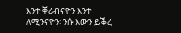እንተ ቐሪብናዮን እንተ ለሚንናዮን፡ ንሱ እውን ይቕረ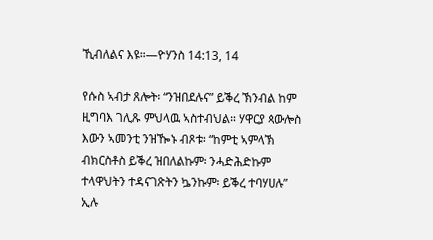ኺብለልና እዩ።—ዮሃንስ 14:13, 14

የሱስ ኣብታ ጸሎት፡ “ንዝበደሉና” ይቕረ ኽንብል ከም ዚግባእ ገሊጹ ምህላዉ ኣስተብህል። ሃዋርያ ጳውሎስ እውን ኣመንቲ ንዝዀኑ ብጾቱ፡ “ከምቲ ኣምላኽ ብክርስቶስ ይቕረ ዝበለልኩም፡ ንሓድሕድኩም ተላዋህትን ተዳናገጽትን ኴንኩም፡ ይቕረ ተባሃሀሉ” ኢሉ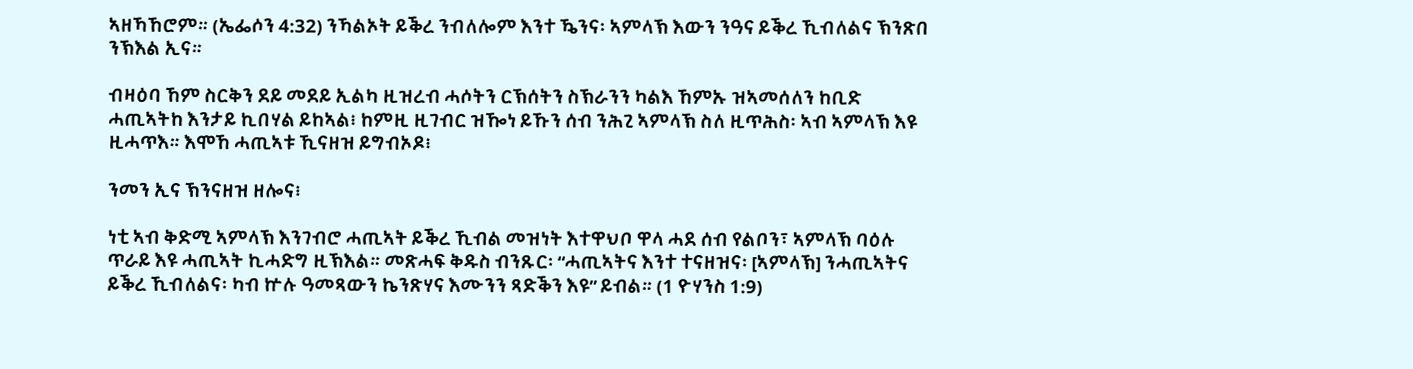ኣዘኻኸሮም። (ኤፌሶን 4:32) ንኻልኦት ይቕረ ንብለሎም እንተ ዄንና፡ ኣምላኽ እውን ንዓና ይቕረ ኺብለልና ኽንጽበ ንኽእል ኢና።

ብዛዕባ ኸም ስርቅን ደይ መደይ ኢልካ ዚዝረብ ሓሶትን ርኽሰትን ስኽራንን ካልእ ኸምኡ ዝኣመሰለን ከቢድ ሓጢኣትከ እንታይ ኪበሃል ይከኣል፧ ከምዚ ዚገብር ዝዀነ ይኹን ሰብ ንሕጊ ኣምላኽ ስለ ዚጥሕስ፡ ኣብ ኣምላኽ እዩ ዚሓጥእ። እሞኸ ሓጢኣቱ ኺናዘዝ ይግብኦዶ፧

ንመን ኢና ኽንናዘዝ ዘሎና፧

ነቲ ኣብ ቅድሚ ኣምላኽ እንገብሮ ሓጢኣት ይቕረ ኺብል መዝነት እተዋህቦ ዋላ ሓደ ሰብ የልቦን፣ ኣምላኽ ባዕሉ ጥራይ እዩ ሓጢኣት ኪሓድግ ዚኽእል። መጽሓፍ ቅዱስ ብንጹር፡ “ሓጢኣትና እንተ ተናዘዝና፡ [ኣምላኽ] ንሓጢኣትና ይቕረ ኺብለልና፡ ካብ ኵሉ ዓመጻውን ኬንጽሃና እሙንን ጻድቕን እዩ” ይብል። (1 ዮሃንስ 1:9)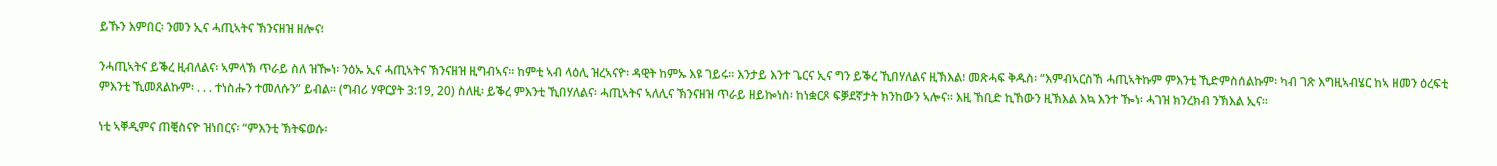ይኹን እምበር፡ ንመን ኢና ሓጢኣትና ኽንናዘዝ ዘሎና፧

ንሓጢኣትና ይቕረ ዚብለልና፡ ኣምላኽ ጥራይ ስለ ዝዀነ፡ ንዕኡ ኢና ሓጢኣትና ኽንናዘዝ ዚግብኣና። ከምቲ ኣብ ላዕሊ ዝረኣናዮ፡ ዳዊት ከምኡ እዩ ገይሩ። እንታይ እንተ ጌርና ኢና ግን ይቕረ ኺበሃለልና ዚኽእል፧ መጽሓፍ ቅዱስ፡ “እምብኣርስኸ ሓጢኣትኩም ምእንቲ ኺድምስሰልኩም፡ ካብ ገጽ እግዚኣብሄር ከኣ ዘመን ዕረፍቲ ምእንቲ ኺመጸልኩም፡ . . . ተነስሑን ተመለሱን” ይብል። (ግብሪ ሃዋርያት 3:19, 20) ስለዚ፡ ይቕረ ምእንቲ ኺበሃለልና፡ ሓጢኣትና ኣለሊና ኽንናዘዝ ጥራይ ዘይኰነስ፡ ከነቋርጾ ፍቓደኛታት ክንከውን ኣሎና። እዚ ኸቢድ ኪኸውን ዚኽእል እኳ እንተ ዀነ፡ ሓገዝ ክንረክብ ንኽእል ኢና።

ነቲ ኣቐዲምና ጠቒስናዮ ዝነበርና፡ “ምእንቲ ኽትፍወሱ፡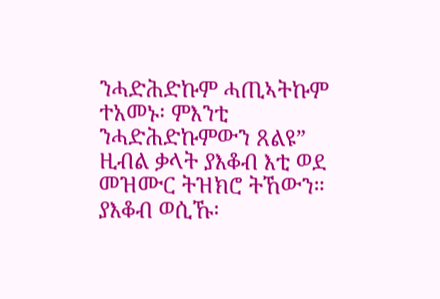ንሓድሕድኩም ሓጢኣትኩም ተአመኑ፡ ምእንቲ ንሓድሕድኩምውን ጸልዩ” ዚብል ቃላት ያእቆብ እቲ ወደ መዝሙር ትዝክሮ ትኸውን። ያእቆብ ወሲኹ፡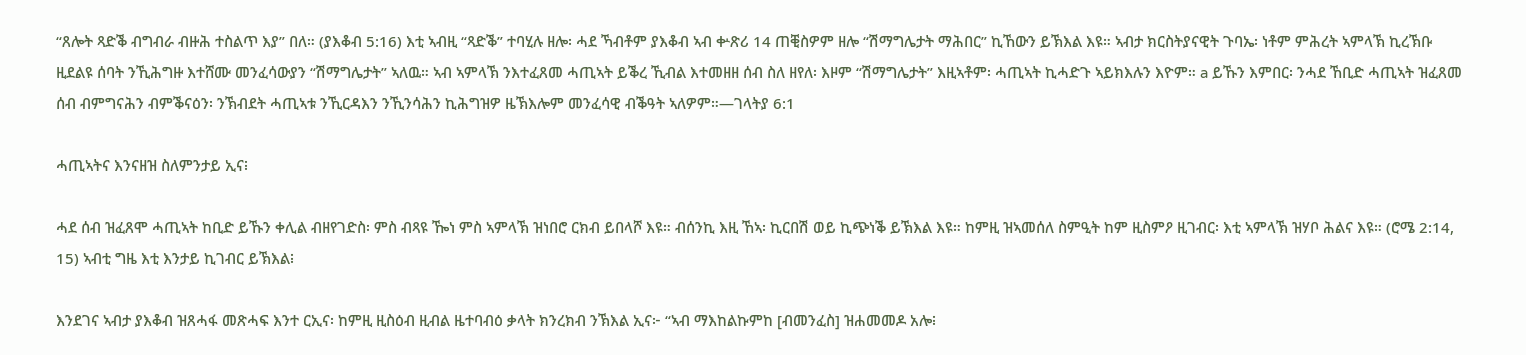“ጸሎት ጻድቕ ብግብራ ብዙሕ ተስልጥ እያ” በለ። (ያእቆብ 5:16) እቲ ኣብዚ “ጻድቕ” ተባሂሉ ዘሎ፡ ሓደ ኻብቶም ያእቆብ ኣብ ቍጽሪ 14 ጠቒስዎም ዘሎ “ሽማግሌታት ማሕበር” ኪኸውን ይኽእል እዩ። ኣብታ ክርስትያናዊት ጉባኤ፡ ነቶም ምሕረት ኣምላኽ ኪረኽቡ ዚደልዩ ሰባት ንኺሕግዙ እተሸሙ መንፈሳውያን “ሽማግሌታት” ኣለዉ። ኣብ ኣምላኽ ንእተፈጸመ ሓጢኣት ይቕረ ኺብል እተመዘዘ ሰብ ስለ ዘየለ፡ እዞም “ሽማግሌታት” እዚኣቶም፡ ሓጢኣት ኪሓድጉ ኣይክእሉን እዮም። a ይኹን እምበር፡ ንሓደ ኸቢድ ሓጢኣት ዝፈጸመ ሰብ ብምግናሕን ብምቕናዕን፡ ንኽብደት ሓጢኣቱ ንኺርዳእን ንኺንሳሕን ኪሕግዝዎ ዜኽእሎም መንፈሳዊ ብቕዓት ኣለዎም።—ገላትያ 6:1

ሓጢኣትና እንናዘዝ ስለምንታይ ኢና፧

ሓደ ሰብ ዝፈጸሞ ሓጢኣት ከቢድ ይኹን ቀሊል ብዘየገድስ፡ ምስ ብጻዩ ዀነ ምስ ኣምላኽ ዝነበሮ ርክብ ይበላሾ እዩ። ብሰንኪ እዚ ኸኣ፡ ኪርበሽ ወይ ኪጭነቕ ይኽእል እዩ። ከምዚ ዝኣመሰለ ስምዒት ከም ዚስምዖ ዚገብር፡ እቲ ኣምላኽ ዝሃቦ ሕልና እዩ። (ሮሜ 2:14, 15) ኣብቲ ግዜ እቲ እንታይ ኪገብር ይኽእል፧

እንደገና ኣብታ ያእቆብ ዝጸሓፋ መጽሓፍ እንተ ርኢና፡ ከምዚ ዚስዕብ ዚብል ዜተባብዕ ቃላት ክንረክብ ንኽእል ኢና፦ “ኣብ ማእከልኩምከ [ብመንፈስ] ዝሐመመዶ አሎ፧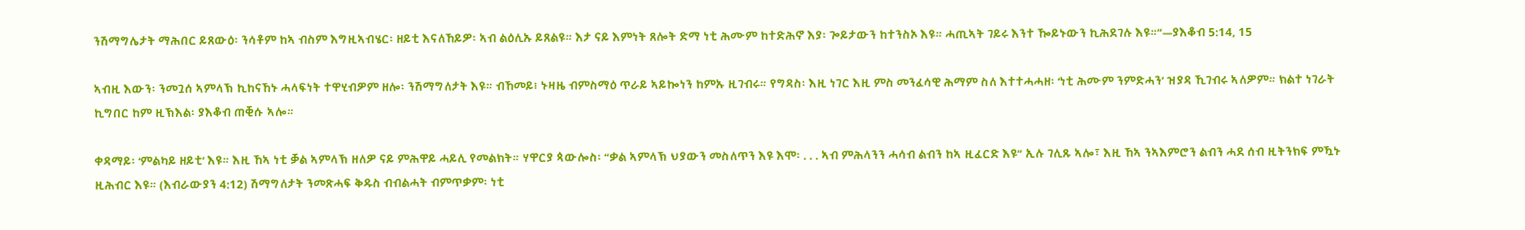ንሽማግሌታት ማሕበር ይጸውዕ፡ ንሳቶም ከኣ ብስም እግዚኣብሄር፡ ዘይቲ እናለኸይዎ፡ ኣብ ልዕሊኡ ይጸልዩ። እታ ናይ እምነት ጸሎት ድማ ነቲ ሕሙም ከተድሕኖ እያ፡ ጐይታውን ከተንስኦ እዩ። ሓጢኣት ገይሩ እንተ ዀይኑውን ኪሕደገሉ እዩ።”—ያእቆብ 5:14, 15

ኣብዚ እውን፡ ንመጓሰ ኣምላኽ ኪከናኸኑ ሓላፍነት ተዋሂብዎም ዘሎ፡ ንሽማግለታት እዩ። ብኸመይ፧ ኑዛዜ ብምስማዕ ጥራይ ኣይኰነን ከምኡ ዚገብሩ። የግዳስ፡ እዚ ነገር እዚ ምስ መንፈሳዊ ሕማም ስለ እተተሓሓዘ፡ ‘ነቲ ሕሙም ንምድሓን’ ዝያዳ ኺገብሩ ኣለዎም። ክልተ ነገራት ኪግበር ከም ዚኽእል፡ ያእቆብ ጠቒሱ ኣሎ።

ቀዳማይ፡ ‘ምልካይ ዘይቲ’ እዩ። እዚ ኸኣ ነቲ ቓል ኣምላኽ ዘለዎ ናይ ምሕዋይ ሓይሊ የመልክት። ሃዋርያ ጳውሎስ፡ “ቃል ኣምላኽ ህያውን መስለጥን እዩ እሞ፡ . . . ኣብ ምሕላንን ሓሳብ ልብን ከኣ ዚፈርድ እዩ” ኢሉ ገሊጹ ኣሎ፣ እዚ ኸኣ ንኣእምሮን ልብን ሓደ ሰብ ዚትንክፍ ምዃኑ ዚሕብር እዩ። (እብራውያን 4:12) ሽማግለታት ንመጽሓፍ ቅዱስ ብብልሓት ብምጥቃም፡ ነቲ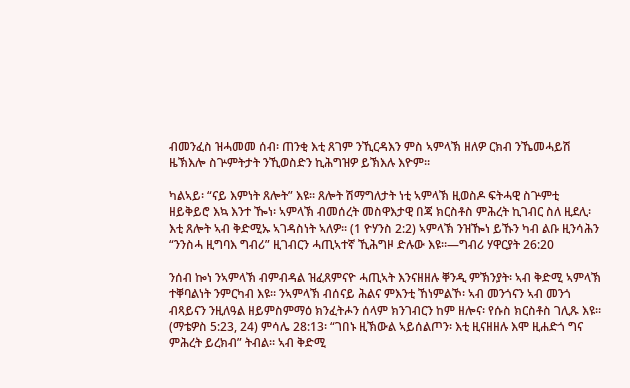ብመንፈስ ዝሓመመ ሰብ፡ ጠንቂ እቲ ጸገም ንኺርዳእን ምስ ኣምላኽ ዘለዎ ርክብ ንኼመሓይሽ ዜኽእሎ ስጕምትታት ንኺወስድን ኪሕግዝዎ ይኽእሉ እዮም።

ካልኣይ፡ “ናይ እምነት ጸሎት” እዩ። ጸሎት ሽማግለታት ነቲ ኣምላኽ ዚወስዶ ፍትሓዊ ስጕምቲ ዘይቅይሮ እኳ እንተ ዀነ፡ ኣምላኽ ብመሰረት መስዋእታዊ በጃ ክርስቶስ ምሕረት ኪገብር ስለ ዚደሊ፡ እቲ ጸሎት ኣብ ቅድሚኡ ኣገዳስነት ኣለዎ። (1 ዮሃንስ 2:2) ኣምላኽ ንዝዀነ ይኹን ካብ ልቡ ዚንሳሕን “ንንስሓ ዚግባእ ግብሪ” ዚገብርን ሓጢኣተኛ ኺሕግዞ ድሉው እዩ።—ግብሪ ሃዋርያት 26:20

ንሰብ ኰነ ንኣምላኽ ብምብዳል ዝፈጸምናዮ ሓጢኣት እንናዘዘሉ ቐንዲ ምኽንያት፡ ኣብ ቅድሚ ኣምላኽ ተቐባልነት ንምርካብ እዩ። ንኣምላኽ ብሰናይ ሕልና ምእንቲ ኸነምልኾ፡ ኣብ መንጎናን ኣብ መንጎ ብጻይናን ንዚለዓል ዘይምስምማዕ ክንፈትሖን ሰላም ክንገብርን ከም ዘሎና፡ የሱስ ክርስቶስ ገሊጹ እዩ። (ማቴዎስ 5:23, 24) ምሳሌ 28:13፡ “ገበኑ ዚኽውል ኣይሰልጦን፡ እቲ ዚናዘዘሉ እሞ ዚሐድጎ ግና ምሕረት ይረክብ” ትብል። ኣብ ቅድሚ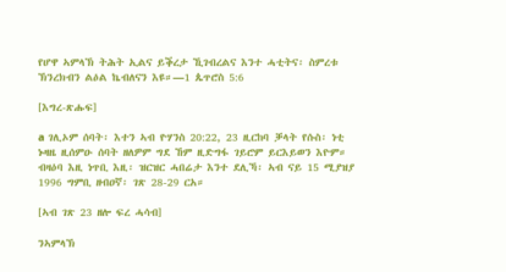የሆዋ ኣምላኽ ትሕት ኢልና ይቕረታ ኺገብረልና እንተ ሓቲትና፡ ስምረቱ ኽንረክብን ልዕል ኬብለናን እዩ።—1 ጴጥሮስ 5:6

[እግረ-ጽሑፍ]

a ገሊኦም ሰባት፡ እተን ኣብ ዮሃንስ 20:22, 23 ዚርከባ ቓላት የሱስ፡ ነቲ ኑዛዜ ዚሰምዑ ሰባት ዘለዎም ግደ ኸም ዚድግፋ ገይሮም ይርእይወን እዮም። ብዛዕባ እዚ ነጥቢ እዚ፡ ዝርዝር ሓበሬታ እንተ ደሊኻ፡ ኣብ ናይ 15 ሚያዝያ 1996 ግምቢ ዘብዐኛ፡ ገጽ 28-29 ርአ።

[ኣብ ገጽ 23 ዘሎ ፍረ ሓሳብ]

ንኣምላኽ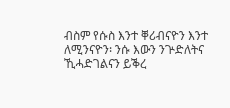ብስም የሱስ እንተ ቐሪብናዮን እንተ ለሚንናዮን፡ ንሱ እውን ንጕድለትና ኺሓድገልናን ይቕረ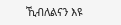ኺብለልናን እዩ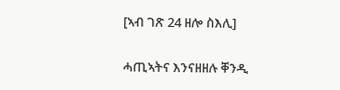[ኣብ ገጽ 24 ዘሎ ስእሊ]

ሓጢኣትና እንናዘዘሉ ቐንዲ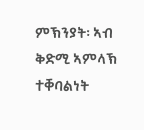ምኽንያት፡ ኣብ ቅድሚ ኣምላኽ ተቐባልነት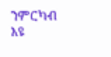ንምርካብ እዩ